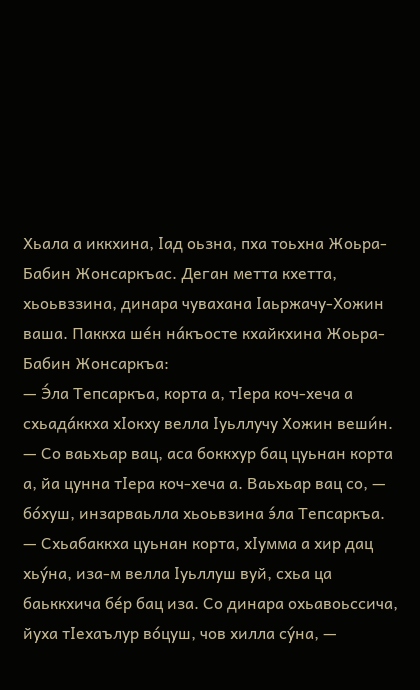Хьала а иккхина, ӏад оьзна, пха тоьхна Жоьра-Бабин Жонсаркъас. Деган метта кхетта, хьоьвззина, динара чувахана ӏаьржачу-Хожин ваша. Паккха ше́н на́къосте кхайкхина Жоьра-Бабин Жонсаркъа:
— Э́ла Тепсаркъа, корта а, тӏера коч-хеча а схьада́ккха хӏокху велла ӏуьллучу Хожин веши́н.
— Со ваьхьар вац, аса боккхур бац цуьнан корта а, йа цунна тӏера коч-хеча а. Ваьхьар вац со, — бо́хуш, инзарваьлла хьоьвзина э́ла Тепсаркъа.
— Схьабаккха цуьнан корта, хӏумма а хир дац хьу́на, иза-м велла ӏуьллуш вуй, схьа ца баьккхича бе́р бац иза. Со динара охьавоьссича, йуха тӏехаълур во́цуш, чов хилла су́на, —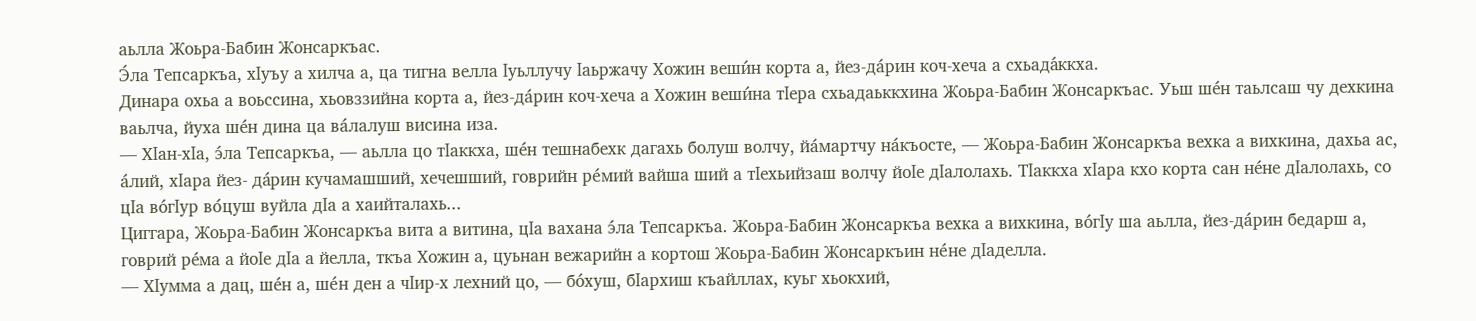аьлла Жоьра-Бабин Жонсаркъас.
Э́ла Тепсаркъа, хӏуъу а хилча а, ца тигна велла ӏуьллучу ӏаьржачу Хожин веши́н корта а, йез-да́рин коч-хеча а схьада́ккха.
Динара охьа а воьссина, хьовззийна корта а, йез-да́рин коч-хеча а Хожин веши́на тӏера схьадаьккхина Жоьра-Бабин Жонсаркъас. Уьш ше́н таьлсаш чу дехкина ваьлча, йуха ше́н дина ца ва́лалуш висина иза.
— Хӏан-хӏа, э́ла Тепсаркъа, — аьлла цо тӏаккха, ше́н тешнабехк дагахь болуш волчу, йа́мартчу на́къосте, — Жоьра-Бабин Жонсаркъа вехка а вихкина, дахьа ас, а́лий, хӏара йез- да́рин кучамашший, хечешший, говрийн ре́мий вайша ший а тӏехьийзаш волчу йоӏе дӏалолахь. Тӏаккха хӏара кхо корта сан не́не дӏалолахь, со цӏа во́гӏур во́цуш вуйла дӏа а хаийталахь...
Циггара, Жоьра-Бабин Жонсаркъа вита а витина, цӏа вахана э́ла Тепсаркъа. Жоьра-Бабин Жонсаркъа вехка а вихкина, во́гӏу ша аьлла, йез-да́рин бедарш а, говрий ре́ма а йоӏе дӏа а йелла, ткъа Хожин а, цуьнан вежарийн а кортош Жоьра-Бабин Жонсаркъин не́не дӏаделла.
— Хӏумма а дац, ше́н а, ше́н ден а чӏир-х лехний цо, — бо́хуш, бӏархиш къайллах, куьг хьокхий,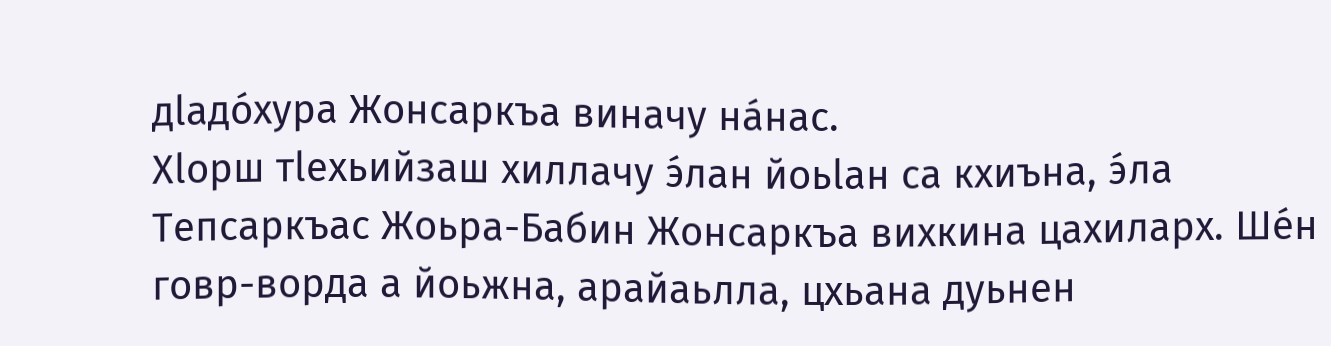дӏадо́хура Жонсаркъа виначу на́нас.
Хӏорш тӏехьийзаш хиллачу э́лан йоьӏан са кхиъна, э́ла Тепсаркъас Жоьра-Бабин Жонсаркъа вихкина цахиларх. Ше́н говр-ворда а йоьжна, арайаьлла, цхьана дуьнен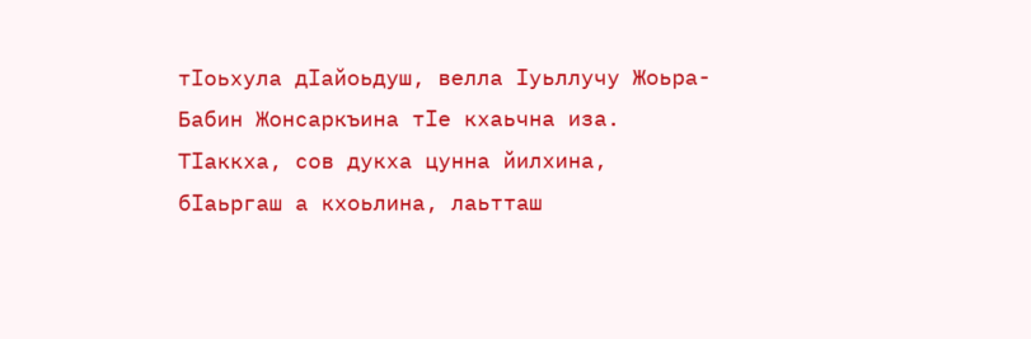тӏоьхула дӏайоьдуш, велла ӏуьллучу Жоьра-Бабин Жонсаркъина тӏе кхаьчна иза.
Тӏаккха, сов дукха цунна йилхина, бӏаьргаш а кхоьлина, лаьтташ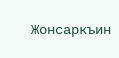Жонсаркъин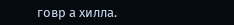говр а хилла.